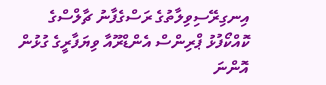އިނގިރޭސިވިލާތުގެ ރަސްގެފާނު ޗާލްސްގެ ކޮއްކޯފުޅު ޕްރިންސް އެންޑްރޫއާ ވިޔަފާރީގެ ގުޅުން އޮންނަ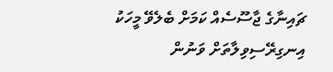ޗައިނާގެ ޖާސޫސެއް ކަމަށް ބެލެވޭ މީހަކު އިނގިރޭސިވިލާތަށް ވަނުން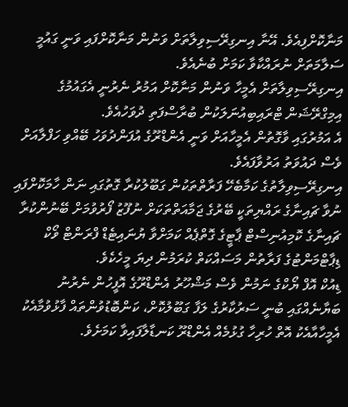މަނާކޮށްފިއެވެ. އޭނާ އިނގިރޭސިވިލާތަށް ވަނުން މަނާކޮށްފައި ވަނީ ގައުމީ ސަލާމަތަށް ނުރައްކާވާ ކަމަށް ބުނެއެވެ.
އިނގިރޭސިވިލާތަށް އެމީހާ ވަނުން މަނާކޮށް އަމުރު ނެރުނީ އެގައުމުގެ އިމިގްރޭޝަން ޓްރައިބިއުނަލަކުން ބުރާސްފަތި ދުވަހުއެވެ.
އެ އަމުރުގައި ވާގޮތުން އެމީހާއަށް ވަނީ އެންޑްރޫގެ އުފަންދުވަހު ބޭއްވި ހަފްލާއަށް ވެސް ދައުވަތު އަރުވާފައެވެ.
އިނގިރޭސިވިލާތުގެ ކަމާބެހޭ ފަރާތްތަކުން ގަބޫލުކުރާ ގޮތުގައި ނަން ހާމަކޮށްފައި ނުވާ ޗައިނާގެ ރައްޔިތަކީ ބޭރުގެ ޖަމާއަތްތަކަށް ނުފޫޒު ފޯރުވުމަށް ބޭނުންކުރާ ޗައިނާގެ ކޮމިއުނިސްޓް ޕާޓީގެ ގޮތްޕެއް ކަމަށްވާ ޔުނައިޓެޑް ފްރަންޓް ވޯކް ޑިޕާޓްމަންޓުގެ ފަރާތުން މަސައްކަތް ކުރަމުން ދިޔަ މީހެކެވެ.
ޑިއުކް އޮފް ޔޯކްގެ ނަމުން ވެސް މަޝްހޫރު އެންޑްރޫގެ އޮފީހުން ނެރުނު ބަޔާނެއްގައި ބުނީ ސަރުކާރުގެ ލަފާ ގަބޫލުކޮށް، ކަންބޮޑުވުންތައް ފާޅުވުމާއެކު އެމީހާއާއެކު އޮތް ހުރިހާ ގުޅުމެއް އެންޑްރޫ ކަނޑާލާފައިވާ ކަމަށެވެ.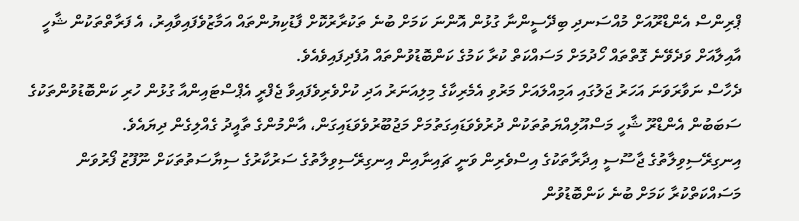ޕްރިންސް އެންޑްރޫއަށް މުއްސަނދި ބިދޭސީންނާ ގުޅުން އޮންނަ ކަމަށް ބުނެ ތަކުރާރުކޮށް ފާޑުކިޔުންތައް އަމާޒުވެފައިވާއިރު، އެ ފަރާތްތަކުން ޝާހީ އާއިލާއަށް ވަދެވޭނެ ގޮތްތައް ހޯދުމަށް މަސައްކަތް ކުރާ ކަމުގެ ކަންބޮޑުވުންތައް އުފެދިފައިވެއެވެ.
ދެހާސް ނަވާރަވަނަ އަހަރު ޖަލުގައި އަމިއްލައަށް މަރުވި އެމެރިކާގެ މިލިއަނަރު އަދި ކުށްވެރިވެފައިވާ ޖެފްރީ އެޕްސްޓައިންއާ ގުޅުން ހުރި ކަންބޮޑުވުންތަކުގެ ސަބަބުން އެންޑްރޫ ޝާހީ މަސްއޫލިއްޔަތުތަކުން ދުރުވެވަޑައިގަތުމަށް މަޖުބޫރުވެވަޑައިގަން، އާންމުންގެ ތާއީދު ގެއްލިގެން ދިޔައެވެ.
އިނގިރޭސިވިލާތުގެ ޖާސޫސީ އިދާރާތަކުގެ އިސްވެރިން ވަނީ ޗައިނާއިން އިނގިރޭސިވިލާތުގެ ސަރުކާރުގެ ސިޔާސަތުތަކަށް ނޫފޫޒު ފޯރުވަން މަސައްކަތްކުރާ ކަމަށް ބުނެ ކަންބޮޑުވުން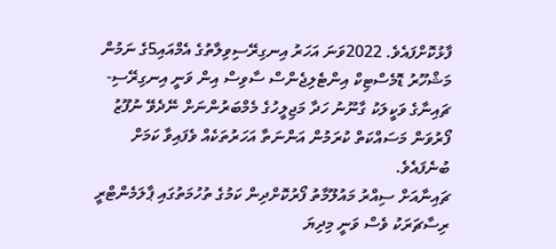ފާޅުކޮށްފައެވެ. 2022ވަނަ އަހަރު އިނގިރޭސިވިލާތުގެ އެމްއައި5ގެ ނަމުން މަޝްހޫރު ޑޮމެސްޓިކް އިންޓެލިޖެންސް ސާވިސް އިން ވަނީ އިނގިރޭސި-ޗައިނާގެ ވަކީލަކު ގާނޫނު ހަދާ މަޖިލީހުގެ މެމްބަރުންނަށް ނޭދެވޭ ނުފޫޒު ފޯރުވަން މަސައްކަތް ކުރަމުން އަންނަތާ އަހަރުތަކެއް ވެފައިވާ ކަމަށް ބުނެފައެވެ.
ޗައިނާއަށް ސިއްރު މައުލޫމާތު ފޯރުކޮށްދިން ކަމުގެ ތުހުމަތުގައި ޕާލަމެންޓްރީ ރިސާޗަރަކު ވެސް ވަނީ މިދިޔަ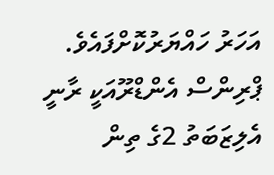އަހަރު ހައްޔަރުކޮށްފައެވެ.
ޕްރިންސް އެންޑްރޫއަކީ ރާނީ އެލިޒަބަތު 2ގެ ތިން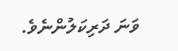ވަނަ ދަރިކަލުންނެވެ.